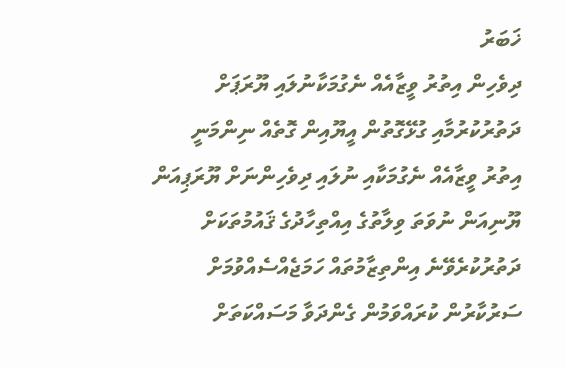ޚަބަރު
ދިވެހިން އިތުރު ވީޒާއެއް ނެގުމަކާނުލައި ޔޫރަޕަށް ދަތުރުކުރުމާއި ގުޅޭގޮތުން އީޔޫއިން ގޮތެއް ނިންމަނީ
އިތުރު ވީޒާއެއް ނެގުމަކާއި ނުލައި ދިވެހިންނަށް ޔޫރަޕިއަން ޔޫނިއަން ނުވަތަ ވިލާތުގެ އިއްތިހާދުގެ ޤައުމުތަކަށް ދަތުރުކުރެވޭނެ އިންތިޒާމުތައް ހަމަޖެއްސެއްވުމަށް ސަރުކާރުން ކުރައްވަމުން ގެންދަވާ މަސައްކަތަށް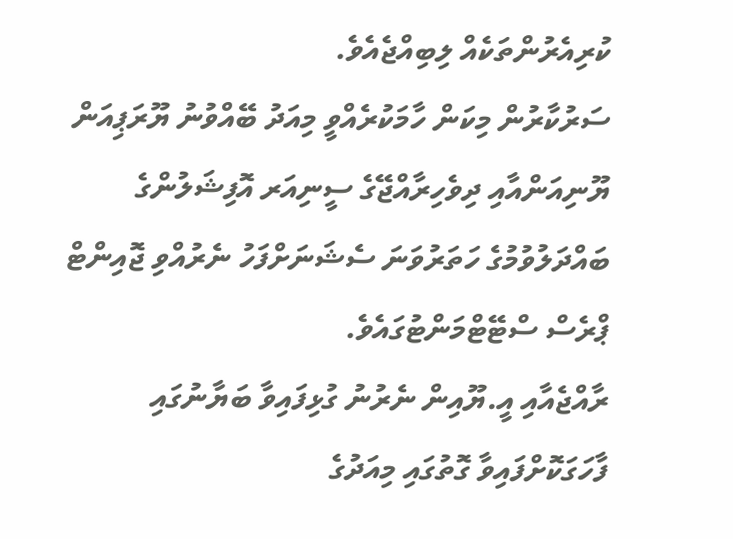ކުރިއެރުންތަކެއް ލިބިއްޖެއެވެ.
ސަރުކާރުން މިކަން ހާމަކުރެއްވީ މިއަދު ބޭއްވުނު ޔޫރަޕިއަން ޔޫނިއަންއާއި ދިވެހިރާއްޖޭގެ ސީނިއަރ އޮފިޝަލުންގެ ބައްދަލުވުމުގެ ހަތަރުވަނަ ސެޝަނަށްފަހު ނެރުއްވި ޖޮއިންޓް ޕްރެސް ސްޓޭޓްމަންޓުގައެވެ.
ރާއްޖެއާއި އީ.ޔޫއިން ނެރުނު ގުޅިފައިވާ ބަޔާނުގައި ފާހަގަކޮށްފައިވާ ގޮތުގައި މިއަދުގެ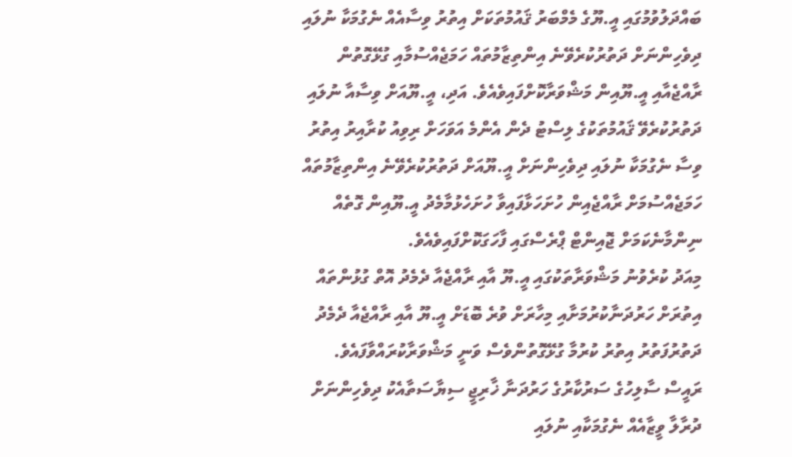ބައްދަލުވުމުގައި އީ.ޔޫގެ މެމްބަރު ޤައުމުތަކަށް އިތުރު ވިސާއެއް ނެގުމަކާ ނުލައި ދިވެހިންނަށް ދަތުރުކުރެވޭނެ އިންތިޒާމުތައް ހަމަޖެއްސުމާއި ގުޅޭގޮތުން ރާއްޖެއާއި އީ.ޔޫއިން މަޝްވަރާކޮށްފައިވެއެވެ. އަދި، އީ.ޔޫއަށް ވިސާއާ ނުލައި ދަތުރުކުރެވޭ ޤައުމުތަކުގެ ލިސްޓު ދެން އެންމެ އަވަހަށް ރިވިއު ކުރާއިރު އިތުރު ވިސާ ނެގުމަކާ ނުލައި ދިވެހިންނަށް އީ.ޔޫއަށް ދަތުރުކުރެވޭނެ އިންތިޒާމުތައް ހަމަޖެއްސުމަށް ރާއްޖެއިން ހުށަހަޅާފައިވާ ހުށަހެޅުމާމެދު އީ.ޔޫއިން ގޮތެއް ނިންމާނެކަމަށް ޖޮއިންޓް ޕްރެސްގައި ފާހަގަކޮށްފައިވެއެވެ.
މިއަދު ކުރެވުނު މަޝްވަރާތަކުގައި އީ.ޔޫ އާއި ރާއްޖެއާ ދެމެދު އޮތް ގުޅުންތައް އިތުރަށް ހަރުދަނާކުރުމަށާއި މިހާރަށް ވުރެ ބޮޑަށް އީ.ޔޫ އާއި ރާއްޖެއާ ދެމެދު ދަތުރުފަތުރު އިތުރު ކުރުމާ ގުޅޭގޮތުންވެސް ވަނީ މަޝްވަރާކުރައްވާފައެވެ.
ރައީސް ސާލިހުގެ ސަރުކާރުގެ ހަރުދަނާ ޚާރިޖީ ސިޔާސަތާއެކު ދިވެހިންނަށް ދުރާލާ ވީޒާއެއް ނެގުމަކާއި ނުލައި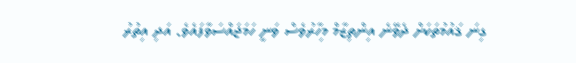ގިނަ ޤައުމުތަކަށް ދެވޭނެ އިންތިޒާމް މިހާރުވެސް ވަނީ ހަމަޖައްސަވާފައެވެ. އަދި އިތުރު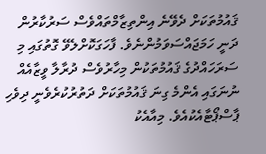ޤައުމުތަކަށް ދެވޭނެ އިންތިޒާމްތައްވެސް ސަރުކާރުން ދަނީ ހަމަޖައްސަވަމުންނެވެ. ފާހަގަކޮށްލެވޭ ގޮތުގައި މި ސަރަހައްދުގެ ޤައުމުތަކުން މިހާރުވެސް ދުރާލާ ވީޒާއެއް ނުނަގައި އެންމެ ގިނަ ޤައުމުތަކަށް ދަތުރުކުރެވެނީ ދިވެހި ޕާސްޕޯޓާއެކުއެވެ. މިއާއެކު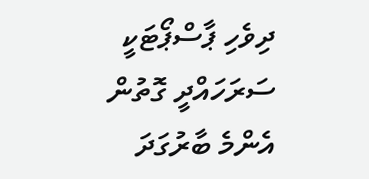ދިވެހި ޕާސްޕޯޓަކީ ސަރަހައްދީ ގޮތުން އެންމެ ބާރުގަދަ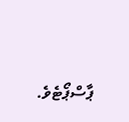ޕާސްޕޯޓެވެ.